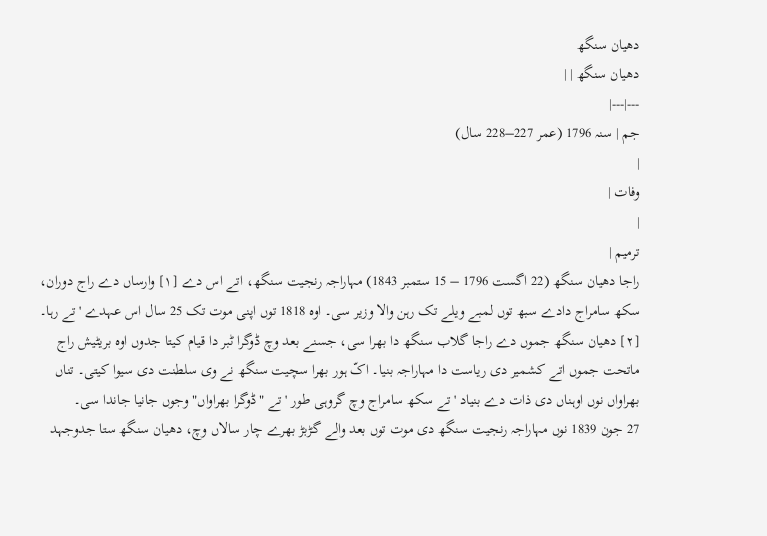دھیان سنگھ
دھیان سنگھ | |
---|---|
جم | سنہ 1796 (عمر 227–228 سال)
|
وفات |
|
ترمیم |
راجا دھیان سنگھ (22 اگست 1796 – 15 ستمبر 1843) مہاراجہ رنجیت سنگھ، اتے اس دے [۱] وارساں دے راج دوران، سکھ سامراج دادے سبھ توں لمبے ویلے تک رہن والا وزیر سی۔ اوہ 1818 توں اپنی موت تک 25 سال اس عہدے 'تے رہا۔ [۲] دھیان سنگھ جموں دے راجا گلاب سنگھ دا بھرا سی، جسنے بعد وچ ڈوگرا ٹبر دا قیام کیتا جدوں اوہ بریٹیش راج ماتحت جموں اتے کشمیر دی ریاست دا مہاراجہ بنیا۔ اکّ ہور بھرا سچیت سنگھ نے وی سلطنت دی سیوا کیتی۔ تناں بھراواں نوں اوہناں دی ذات دے بنیاد 'تے سکھ سامراج وچ گروہی طور 'تے "ڈوگرا بھراواں" وجوں جانیا جاندا سی۔
27 جون 1839 نوں مہاراجہ رنجیت سنگھ دی موت توں بعد والے گڑبڑ بھرے چار سالاں وچ، دھیان سنگھ ستا جدوجہد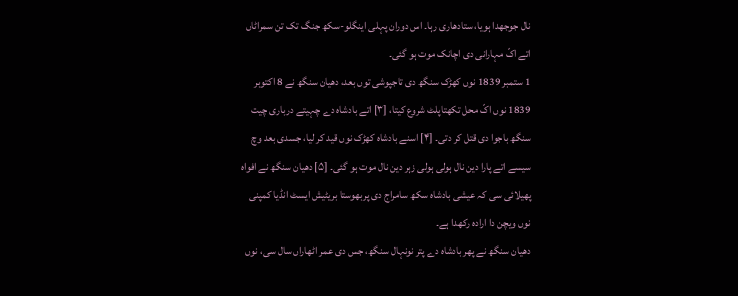نال جوجھدا ہویا، ستادھاری رہا۔ اس دوران پہلی اینگلو-سکھ جنگ تک تن سمراٹاں اتے اکّ مہارانی دی اچانک موت ہو گئی۔
1 ستمبر 1839 نوں کھڑک سنگھ دی تاجپوشی توں بعد، دھیان سنگھ نے 8 اکتوبر 1839 نوں اکّ محل تکھتاپلٹ شروع کیتا، [۳] اتے بادشاہ دے چہیتے درباری چیت سنگھ باجوا دی قتل کر دتی۔ [۴] اسنے بادشاہ کھڑک نوں قید کر لیا، جسدی بعد وچ سیسے اتے پارا دین نال ہولی ہولی زہر دین نال موت ہو گئی۔ [۵] دھیان سنگھ نے افواہ پھیلائی سی کہ عیشی بادشاہ سکھ سامراج دی پربھوستا بریٹیش ایسٹ انڈیا کمپنی نوں ویچن دا ارادہ رکھدا ہے۔
دھیان سنگھ نے پھر بادشاہ دے پتر نونہال سنگھ، جس دی عمر اٹھاراں سال سی، نوں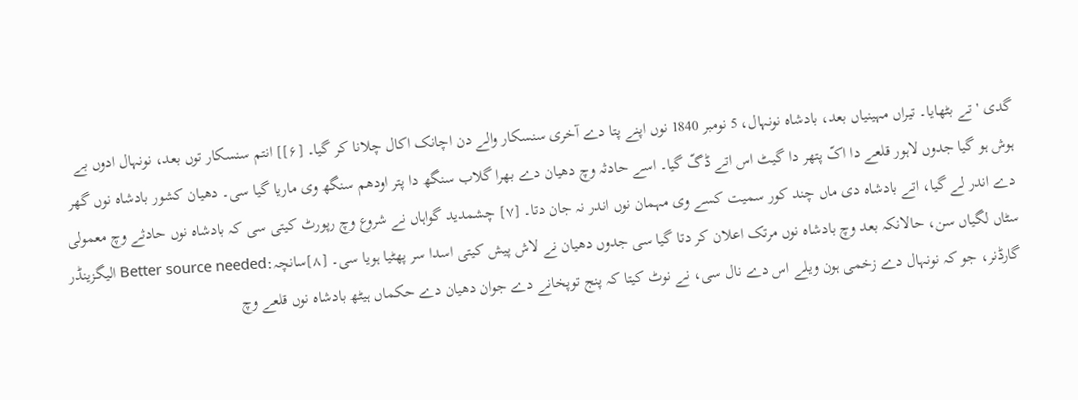گدی 'تے بٹھایا۔ تیراں مہینیاں بعد، بادشاہ نونہال، 5 نومبر 1840 نوں اپنے پتا دے آخری سنسکار والے دن اچانک اکال چلانا کر گیا۔ [۶]] انتم سنسکار توں بعد، نونہال ادوں بے ہوش ہو گیا جدوں لاہور قلعے دا اکّ پتھر دا گیٹ اس اتے ڈگّ گیا۔ اسے حادثہ وچ دھیان دے بھرا گلاب سنگھ دا پتر اودھم سنگھ وی ماریا گیا سی۔ دھیان کشور بادشاہ نوں گھر دے اندر لے گیا، اتے بادشاہ دی ماں چند کور سمیت کسے وی مہمان نوں اندر نہ جان دتا۔ [۷] چشمدید گواہاں نے شروع وچ رپورٹ کیتی سی کہ بادشاہ نوں حادثے وچ معمولی سٹاں لگیاں سن، حالانکہ بعد وچ بادشاہ نوں مرتک اعلان کر دتا گیا سی جدوں دھیان نے لاش پیش کیتی اسدا سر پھٹیا ہویا سی۔ [۸]سانچہ:Better source needed الیگزینڈر گارڈنر، جو کہ نونہال دے زخمی ہون ویلے اس دے نال سی، نے نوٹ کیتا کہ پنج توپخانے دے جوان دھیان دے حکماں ہیٹھ بادشاہ نوں قلعے وچ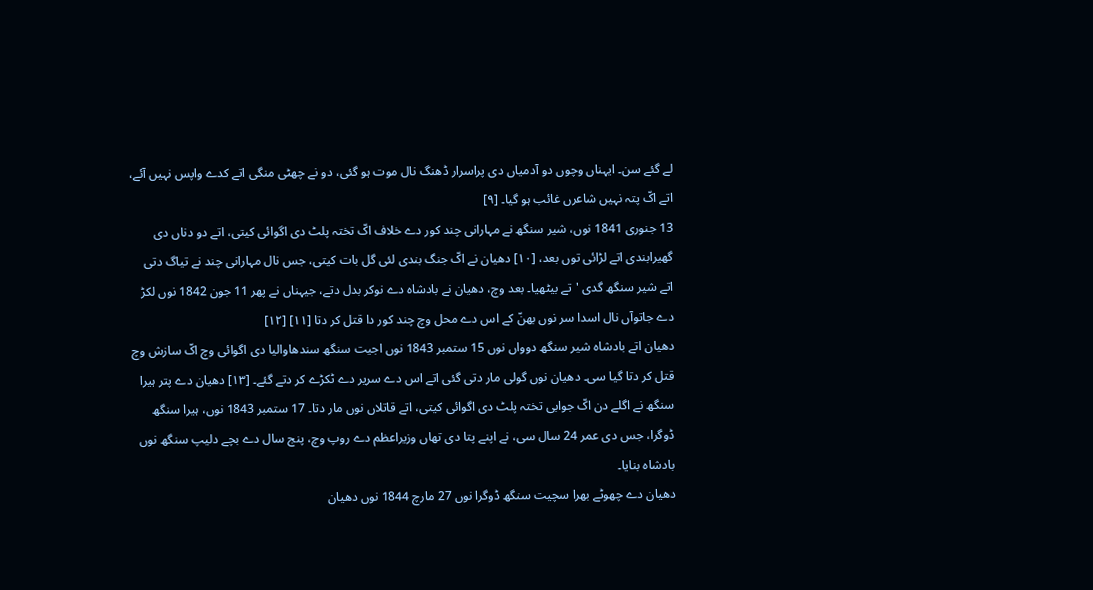لے گئے سن۔ ایہناں وچوں دو آدمیاں دی پراسرار ڈھنگ نال موت ہو گئی، دو نے چھٹی منگی اتے کدے واپس نہیں آئے، اتے اکّ پتہ نہیں شاعرں غائب ہو گیا۔ [۹]
13 جنوری 1841 نوں، شیر سنگھ نے مہارانی چند کور دے خلاف اکّ تختہ پلٹ دی اگوائی کیتی، اتے دو دناں دی گھیرابندی اتے لڑائی توں بعد، [۱۰] دھیان نے اکّ جنگ بندی لئی گل بات کیتی، جس نال مہارانی چند نے تیاگ دتی اتے شیر سنگھ گدی 'تے بیٹھیا۔ بعد وچ، دھیان نے بادشاہ دے نوکر بدل دتے، جیہناں نے پھر 11 جون 1842 نوں لکڑ دے جاتوآں نال اسدا سر نوں بھنّ کے اس دے محل وچ چند کور دا قتل کر دتا [۱۱] [۱۲]
دھیان اتے بادشاہ شیر سنگھ دوواں نوں 15 ستمبر 1843 نوں اجیت سنگھ سندھاوالیا دی اگوائی وچ اکّ سازش وچ قتل کر دتا گیا سی۔ دھیان نوں گولی مار دتی گئی اتے اس دے سریر دے ٹکڑے کر دتے گئے۔ [۱۳] دھیان دے پتر ہیرا سنگھ نے اگلے دن اکّ جوابی تختہ پلٹ دی اگوائی کیتی، اتے قاتلاں نوں مار دتا۔ 17 ستمبر 1843 نوں، ہیرا سنگھ ڈوگرا، جس دی عمر 24 سال سی، نے اپنے پتا دی تھاں وزیراعظم دے روپ وچ، پنج سال دے بچے دلیپ سنگھ نوں بادشاہ بنایا۔
دھیان دے چھوٹے بھرا سچیت سنگھ ڈوگرا نوں 27 مارچ 1844 نوں دھیان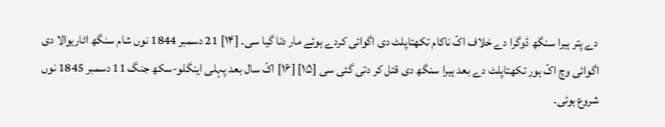دے پتر ہیرا سنگھ ڈوگرا دے خلاف اکّ ناکام تکھتاپلٹ دی اگوائی کردے ہوئے مار دتا گیا سی۔ [۱۴] 21 دسمبر 1844 نوں شام سنگھ اٹاریوالا دی اگوائی وچ اکّ ہور تکھتاپلٹ دے بعد ہیرا سنگھ دی قتل کر دتی گئی سی [۱۵] [۱۶] اکّ سال بعد پہلی اینگلو-سکھ جنگ 11 دسمبر 1845 نوں شروع ہوئی۔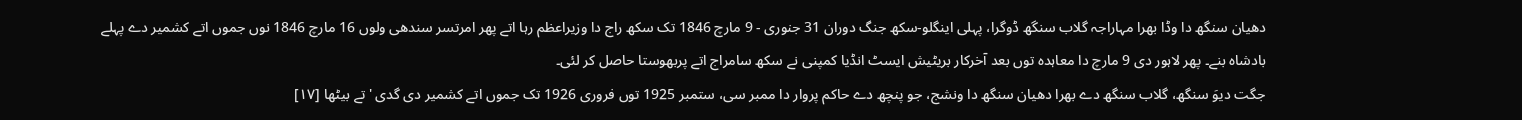دھیان سنگھ دا وڈا بھرا مہاراجہ گلاب سنگھ ڈوگرا، پہلی اینگلو-سکھ جنگ دوران 31 جنوری - 9 مارچ 1846 تک سکھ راج دا وزیراعظم رہا اتے پھر امرتسر سندھی ولوں 16 مارچ 1846 نوں جموں اتے کشمیر دے پہلے بادشاہ بنے۔ پھر لاہور دی 9 مارچ دا معاہدہ توں بعد آخرکار بریٹیش ایسٹ انڈیا کمپنی نے سکھ سامراج اتے پربھوستا حاصل کر لئی۔
جگت دیوَ سنگھ، گلاب سنگھ دے بھرا دھیان سنگھ دا ونشج، جو پنچھ دے حاکم پروار دا ممبر سی، ستمبر 1925 توں فروری 1926 تک جموں اتے کشمیر دی گدی 'تے بیٹھا [۱۷]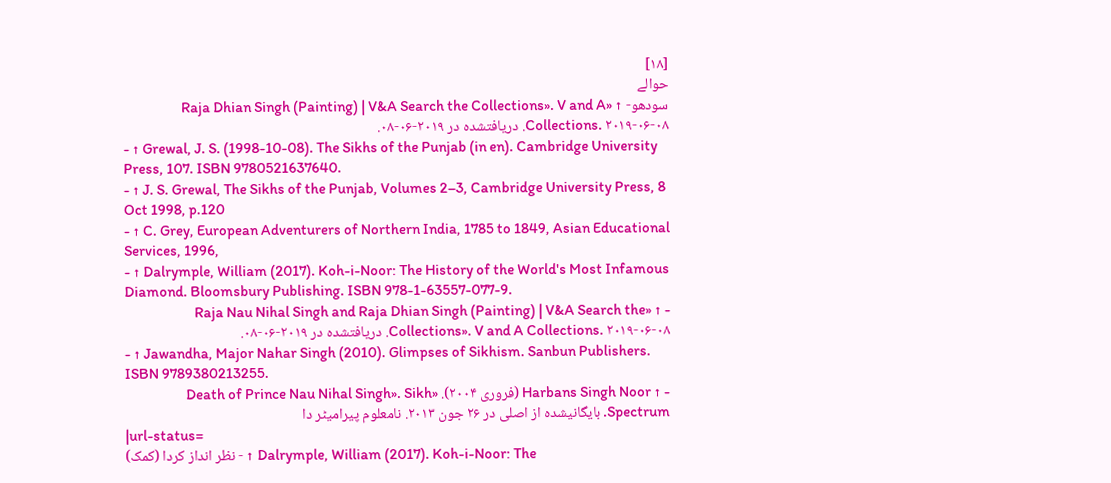[۱۸]
حوالے
سودھو- ↑ «Raja Dhian Singh (Painting) | V&A Search the Collections». V and A Collections. ۲۰۱۹-۰۶-۰۸. دریافتشده در ۲۰۱۹-۰۶-۰۸.
- ↑ Grewal, J. S. (1998-10-08). The Sikhs of the Punjab (in en). Cambridge University Press, 107. ISBN 9780521637640.
- ↑ J. S. Grewal, The Sikhs of the Punjab, Volumes 2–3, Cambridge University Press, 8 Oct 1998, p.120
- ↑ C. Grey, European Adventurers of Northern India, 1785 to 1849, Asian Educational Services, 1996,
- ↑ Dalrymple, William (2017). Koh-i-Noor: The History of the World's Most Infamous Diamond. Bloomsbury Publishing. ISBN 978-1-63557-077-9.
- ↑ «Raja Nau Nihal Singh and Raja Dhian Singh (Painting) | V&A Search the Collections». V and A Collections. ۲۰۱۹-۰۶-۰۸. دریافتشده در ۲۰۱۹-۰۶-۰۸.
- ↑ Jawandha, Major Nahar Singh (2010). Glimpses of Sikhism. Sanbun Publishers. ISBN 9789380213255.
- ↑ Harbans Singh Noor (فروری ۲۰۰۴). «Death of Prince Nau Nihal Singh». Sikh Spectrum. بایگانیشده از اصلی در ۲۶ جون ۲۰۱۳. نامعلوم پیرامیٹر دا
|url-status=
نظر انداز کردا (کمک) - ↑ Dalrymple, William (2017). Koh-i-Noor: The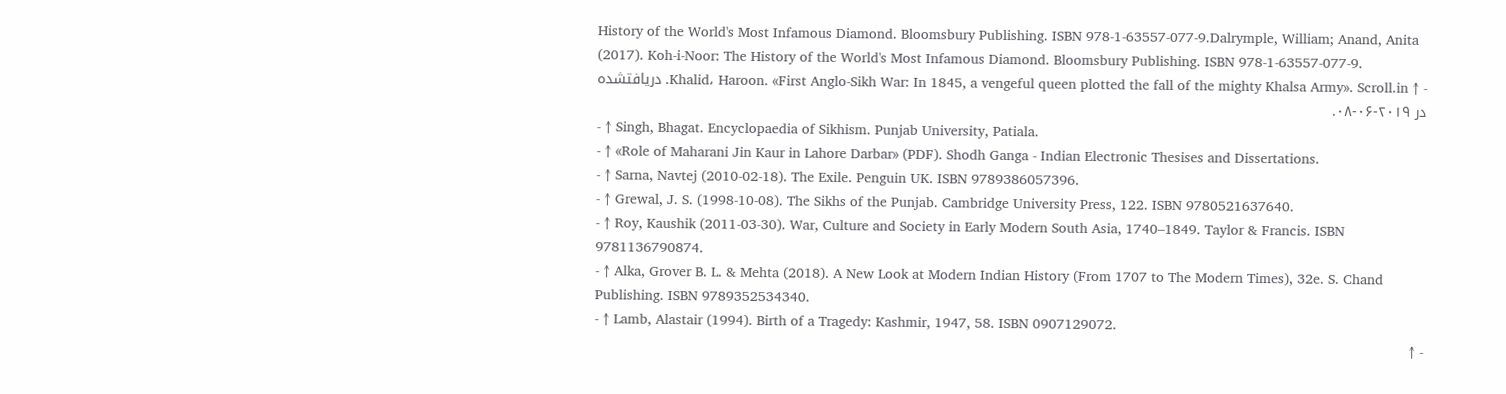History of the World's Most Infamous Diamond. Bloomsbury Publishing. ISBN 978-1-63557-077-9.Dalrymple, William; Anand, Anita (2017). Koh-i-Noor: The History of the World's Most Infamous Diamond. Bloomsbury Publishing. ISBN 978-1-63557-077-9.
- ↑ Khalid، Haroon. «First Anglo-Sikh War: In 1845, a vengeful queen plotted the fall of the mighty Khalsa Army». Scroll.in. دریافتشده در ۲۰۱۹-۰۶-۰۸.
- ↑ Singh, Bhagat. Encyclopaedia of Sikhism. Punjab University, Patiala.
- ↑ «Role of Maharani Jin Kaur in Lahore Darbar» (PDF). Shodh Ganga - Indian Electronic Thesises and Dissertations.
- ↑ Sarna, Navtej (2010-02-18). The Exile. Penguin UK. ISBN 9789386057396.
- ↑ Grewal, J. S. (1998-10-08). The Sikhs of the Punjab. Cambridge University Press, 122. ISBN 9780521637640.
- ↑ Roy, Kaushik (2011-03-30). War, Culture and Society in Early Modern South Asia, 1740–1849. Taylor & Francis. ISBN 9781136790874.
- ↑ Alka, Grover B. L. & Mehta (2018). A New Look at Modern Indian History (From 1707 to The Modern Times), 32e. S. Chand Publishing. ISBN 9789352534340.
- ↑ Lamb, Alastair (1994). Birth of a Tragedy: Kashmir, 1947, 58. ISBN 0907129072.
- ↑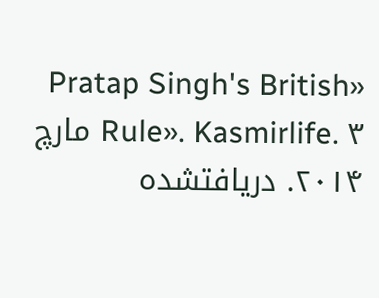«Pratap Singh's British Rule». Kasmirlife. ۳ مارچ ۲۰۱۴. دریافتشده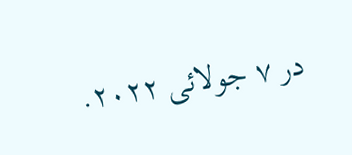در ۷ جولائی ۲۰۲۲.